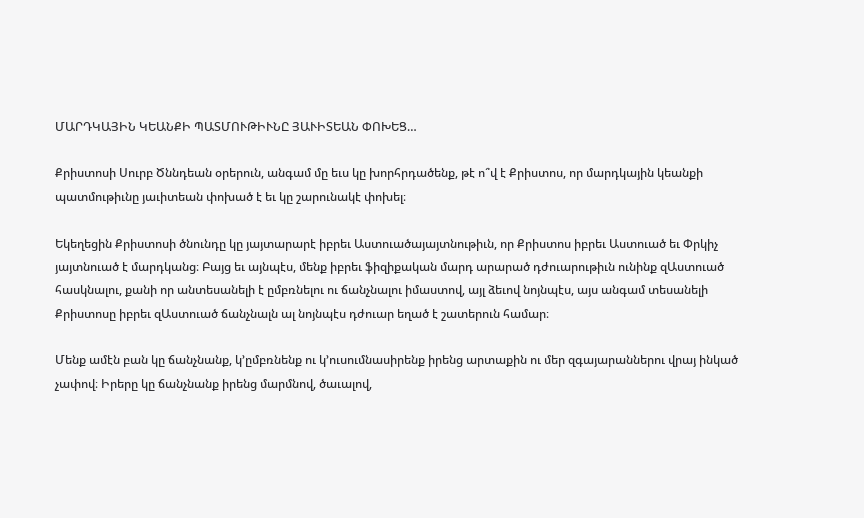ՄԱՐԴԿԱՅԻՆ ԿԵԱՆՔԻ ՊԱՏՄՈՒԹԻՒՆԸ ՅԱՒԻՏԵԱՆ ՓՈԽԵՑ…

Քրիստոսի Սուրբ Ծննդեան օրերուն, անգամ մը եւս կը խորհրդածենք, թէ ո՞վ է Քրիստոս, որ մարդկային կեանքի պատմութիւնը յաւիտեան փոխած է եւ կը շարունակէ փոխել։

Եկեղեցին Քրիստոսի ծնունդը կը յայտարարէ իբրեւ Աստուածայայտնութիւն, որ Քրիստոս իբրեւ Աստուած եւ Փրկիչ յայտնուած է մարդկանց։ Բայց եւ այնպէս, մենք իբրեւ ֆիզիքական մարդ արարած դժուարութիւն ունինք զԱստուած հասկնալու, քանի որ անտեսանելի է ըմբռնելու ու ճանչնալու իմաստով, այլ ձեւով նոյնպէս, այս անգամ տեսանելի Քրիստոսը իբրեւ զԱստուած ճանչնալն ալ նոյնպէս դժուար եղած է շատերուն համար։

Մենք ամէն բան կը ճանչնանք, կ՚ըմբռնենք ու կ՚ուսումնասիրենք իրենց արտաքին ու մեր զգայարաններու վրայ ինկած չափով։ Իրերը կը ճանչնանք իրենց մարմնով, ծաւալով,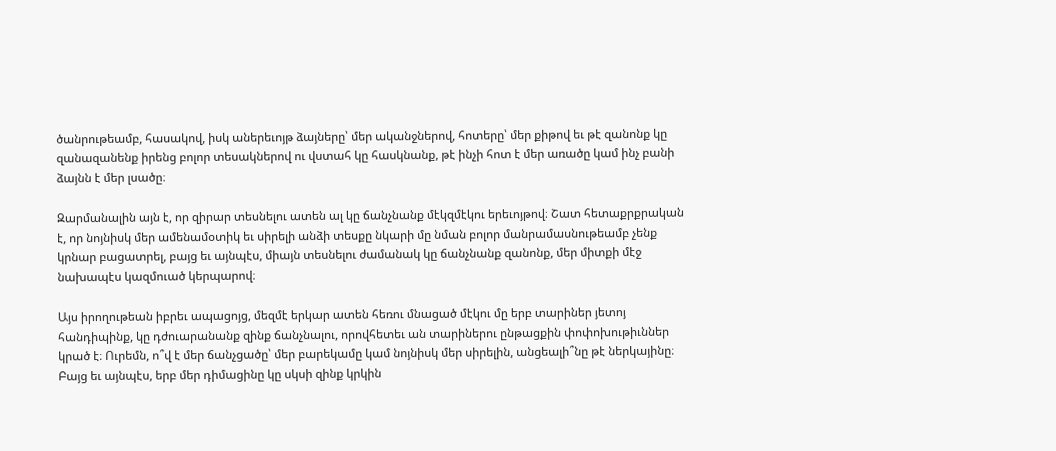ծանրութեամբ, հասակով, իսկ աներեւոյթ ձայները՝ մեր ականջներով, հոտերը՝ մեր քիթով եւ թէ զանոնք կը զանազանենք իրենց բոլոր տեսակներով ու վստահ կը հասկնանք, թէ ինչի հոտ է մեր առածը կամ ինչ բանի ձայնն է մեր լսածը։

Զարմանալին այն է, որ զիրար տեսնելու ատեն ալ կը ճանչնանք մէկզմէկու երեւոյթով։ Շատ հետաքրքրական է, որ նոյնիսկ մեր ամենամօտիկ եւ սիրելի անձի տեսքը նկարի մը նման բոլոր մանրամասնութեամբ չենք կրնար բացատրել, բայց եւ այնպէս, միայն տեսնելու ժամանակ կը ճանչնանք զանոնք, մեր միտքի մէջ նախապէս կազմուած կերպարով։

Այս իրողութեան իբրեւ ապացոյց, մեզմէ երկար ատեն հեռու մնացած մէկու մը երբ տարիներ յետոյ հանդիպինք, կը դժուարանանք զինք ճանչնալու, որովհետեւ ան տարիներու ընթացքին փոփոխութիւններ կրած է։ Ուրեմն, ո՞վ է մեր ճանչցածը՝ մեր բարեկամը կամ նոյնիսկ մեր սիրելին, անցեալի՞նը թէ ներկայինը։ Բայց եւ այնպէս, երբ մեր դիմացինը կը սկսի զինք կրկին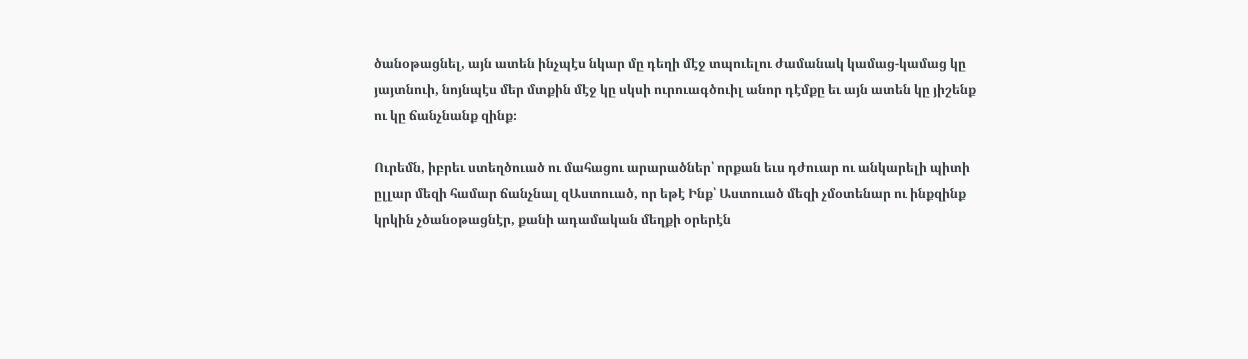ծանօթացնել, այն ատեն ինչպէս նկար մը դեղի մէջ տպուելու ժամանակ կամաց-կամաց կը յայտնուի, նոյնպէս մեր մտքին մէջ կը սկսի ուրուագծուիլ անոր դէմքը եւ այն ատեն կը յիշենք ու կը ճանչնանք զինք։

Ուրեմն, իբրեւ ստեղծուած ու մահացու արարածներ՝ որքան եւս դժուար ու անկարելի պիտի ըլլար մեզի համար ճանչնալ զԱստուած, որ եթէ Ինք՝ Աստուած մեզի չմօտենար ու ինքզինք կրկին չծանօթացնէր, քանի ադամական մեղքի օրերէն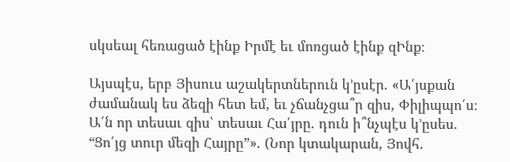սկսեալ հեռացած էինք Իրմէ եւ մոռցած էինք զԻնք։

Այսպէս, երբ Յիսուս աշակերտներուն կ՚ըսէր. «Ա՛յսքան ժամանակ ես ձեզի հետ եմ, եւ չճանչցա՞ր զիս, Փիլիպպո՛ս։ Ա՛ն որ տեսաւ զիս՝ տեսաւ Հա՛յրը. դուն ի՞նչպէս կ՚ըսես. “Ցո՛յց տուր մեզի Հայրը”». (Նոր կտակարան, Յովհ.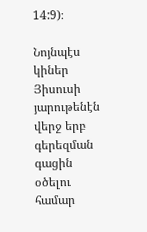14:9)։

Նոյնպէս կիներ Յիսուսի յարութենէն վերջ երբ գերեզման գացին օծելու համար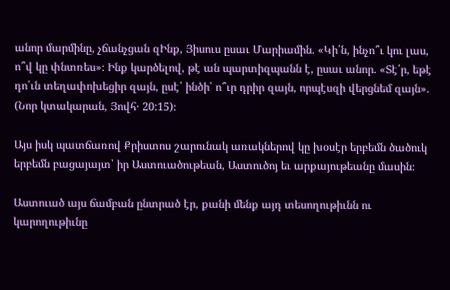անոր մարմինը, չճանչցան զԻնք, Յիսուս ըսաւ Մարիամին. «Կի՛ն, ինչո՞ւ կու լաս, ո՞վ կը փնտռես»։ Ինք կարծելով, թէ ան պարտիզպանն է, ըսաւ անոր. «Տէ՛ր, եթէ դո՛ւն տեղափոխեցիր զայն, ըսէ՛ ինծի՝ ո՞ւր դրիր զայն, որպէսզի վերցնեմ զայն». (Նոր կտակարան, Յովհ․ 20:15)։

Այս իսկ պատճառով Քրիստոս շարունակ առակներով կը խօսէր երբեմն ծածուկ երբեմն բացայայտ՝ իր Աստուածութեան, Աստուծոյ եւ արքայութեանը մասին։

Աստուած այս ճամբան ընտրած էր, քանի մենք այդ տեսողութիւնն ու կարողութիւնը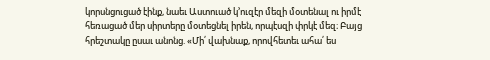կորսնցուցած էինք, նաեւ Աստուած կ՚ուզէր մեզի մօտենալ ու իրմէ հեռացած մեր սիրտերը մօտեցնել իրեն, որպէսզի փրկէ մեզ։ Բայց հրեշտակը ըսաւ անոնց. «Մի՛ վախնաք, որովհետեւ ահա՛ ես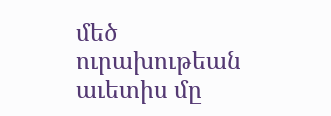մեծ ուրախութեան աւետիս մը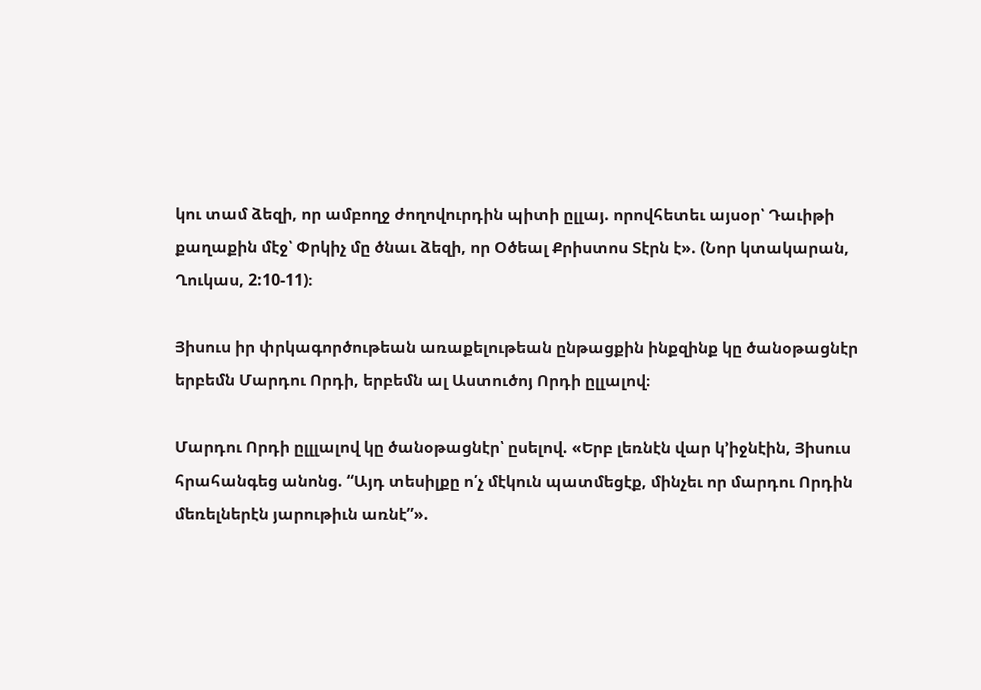կու տամ ձեզի, որ ամբողջ ժողովուրդին պիտի ըլլայ. որովհետեւ այսօր՝ Դաւիթի քաղաքին մէջ՝ Փրկիչ մը ծնաւ ձեզի, որ Օծեալ Քրիստոս Տէրն է». (Նոր կտակարան, Ղուկաս, 2:10-11)։

Յիսուս իր փրկագործութեան առաքելութեան ընթացքին ինքզինք կը ծանօթացնէր երբեմն Մարդու Որդի, երբեմն ալ Աստուծոյ Որդի ըլլալով։

Մարդու Որդի ըլլլալով կը ծանօթացնէր՝ ըսելով. «Երբ լեռնէն վար կ՚իջնէին, Յիսուս հրահանգեց անոնց. “Այդ տեսիլքը ո՛չ մէկուն պատմեցէք, մինչեւ որ մարդու Որդին մեռելներէն յարութիւն առնէ”».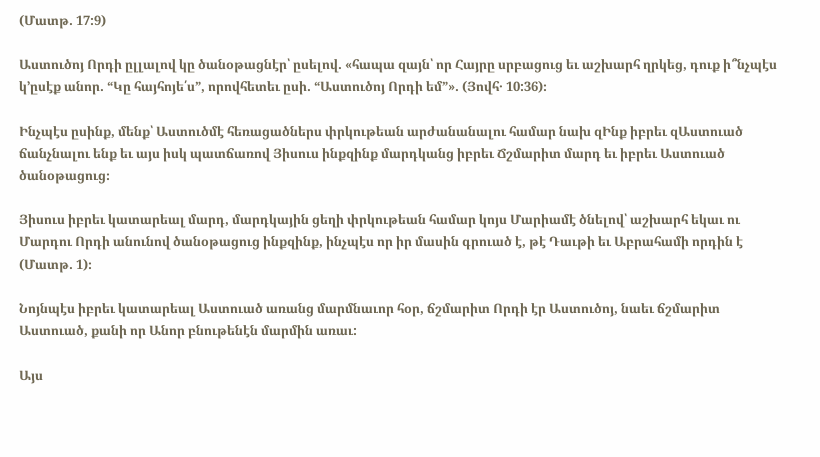(Մատթ. 17:9)

Աստուծոյ Որդի ըլլալով կը ծանօթացնէր՝ ըսելով. «հապա զայն՝ որ Հայրը սրբացուց եւ աշխարհ ղրկեց, դուք ի՞նչպէս կ՚ըսէք անոր. “Կը հայհոյե՛ս”, որովհետեւ ըսի. “Աստուծոյ Որդի եմ”». (Յովհ․ 10:36)։

Ինչպէս ըսինք, մենք՝ Աստուծմէ հեռացածներս փրկութեան արժանանալու համար նախ զԻնք իբրեւ զԱստուած ճանչնալու ենք եւ այս իսկ պատճառով Յիսուս ինքզինք մարդկանց իբրեւ Ճշմարիտ մարդ եւ իբրեւ Աստուած ծանօթացուց։

Յիսուս իբրեւ կատարեալ մարդ, մարդկային ցեղի փրկութեան համար կոյս Մարիամէ ծնելով՝ աշխարհ եկաւ ու Մարդու Որդի անունով ծանօթացուց ինքզինք, ինչպէս որ իր մասին գրուած է, թէ Դաւթի եւ Աբրահամի որդին է (Մատթ. 1)։

Նոյնպէս իբրեւ կատարեալ Աստուած առանց մարմնաւոր հօր, ճշմարիտ Որդի էր Աստուծոյ, նաեւ ճշմարիտ Աստուած, քանի որ Անոր բնութենէն մարմին առաւ:

Այս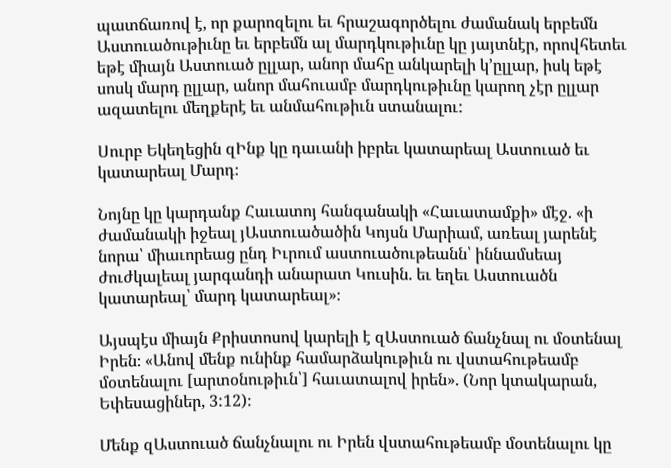պատճառով է, որ քարոզելու եւ հրաշագործելու ժամանակ երբեմն Աստուածութիւնը եւ երբեմն ալ մարդկութիւնը կը յայտնէր, որովհետեւ եթէ միայն Աստուած ըլլար, անոր մահը անկարելի կ՚ըլլար, իսկ եթէ սոսկ մարդ ըլլար, անոր մահուամբ մարդկութիւնը կարող չէր ըլլար ազատելու մեղքերէ եւ անմահութիւն ստանալու:

Սուրբ Եկեղեցին զԻնք կը դաւանի իբրեւ կատարեալ Աստուած եւ կատարեալ Մարդ։

Նոյնը կը կարդանք Հաւատոյ հանգանակի «Հաւատամքի» մէջ. «ի ժամանակի իջեալ յԱստուածածին Կոյսն Մարիամ, առեալ յարենէ նորա՝ միաւորեաց ընդ Իւրում աստուածութեանն՝ իննամսեայ ժուժկալեալ յարգանդի անարատ Կուսին. եւ եղեւ Աստուածն կատարեալ՝ մարդ կատարեալ»։

Այսպէս միայն Քրիստոսով կարելի է զԱստուած ճանչնալ ու մօտենալ Իրեն։ «Անով մենք ունինք համարձակութիւն ու վստահութեամբ մօտենալու [արտօնութիւն՝] հաւատալով իրեն». (Նոր կտակարան, Եփեսացիներ, 3:12)։

Մենք զԱստուած ճանչնալու ու Իրեն վստահութեամբ մօտենալու կը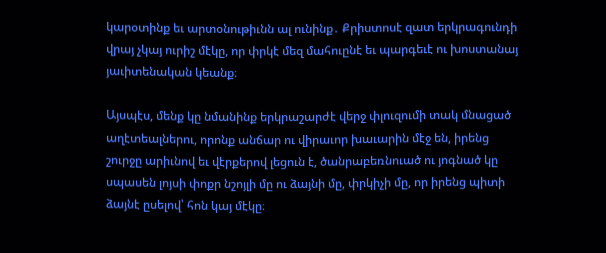կարօտինք եւ արտօնութիւնն ալ ունինք․ Քրիստոսէ զատ երկրագունդի վրայ չկայ ուրիշ մէկը, որ փրկէ մեզ մահուընէ եւ պարգեւէ ու խոստանայ յաւիտենական կեանք։

Այսպէս, մենք կը նմանինք երկրաշարժէ վերջ փլուզումի տակ մնացած աղէտեալներու, որոնք անճար ու վիրաւոր խաւարին մէջ են, իրենց շուրջը արիւնով եւ վէրքերով լեցուն է, ծանրաբեռնուած ու յոգնած կը սպասեն լոյսի փոքր նշոյլի մը ու ձայնի մը, փրկիչի մը, որ իրենց պիտի ձայնէ ըսելով՝ հոն կայ մէկը։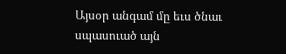Այսօր անգամ մը եւս ծնաւ սպասուած այն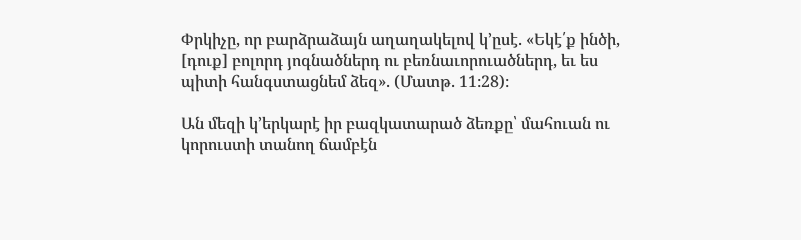Փրկիչը, որ բարձրաձայն աղաղակելով կ՚ըսէ. «Եկէ՛ք ինծի, [դուք] բոլորդ յոգնածներդ ու բեռնաւորուածներդ, եւ ես պիտի հանգստացնեմ ձեզ». (Մատթ. 11։28)։

Ան մեզի կ՚երկարէ իր բազկատարած ձեռքը՝ մահուան ու կորուստի տանող ճամբէն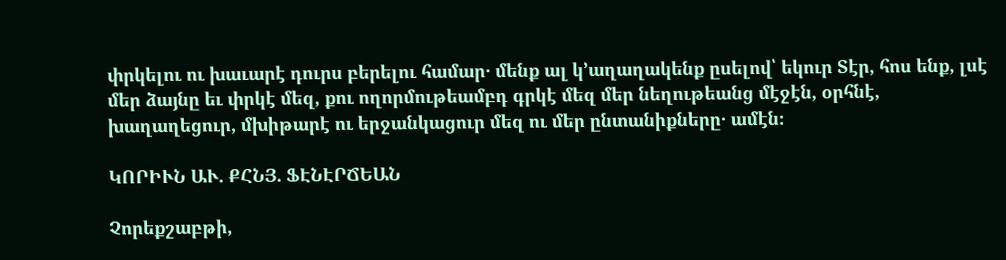փրկելու ու խաւարէ դուրս բերելու համար․ մենք ալ կ՚աղաղակենք ըսելով՝ եկուր Տէր, հոս ենք, լսէ մեր ձայնը եւ փրկէ մեզ, քու ողորմութեամբդ գրկէ մեզ մեր նեղութեանց մէջէն, օրհնէ, խաղաղեցուր, մխիթարէ ու երջանկացուր մեզ ու մեր ընտանիքները․ ամէն։

ԿՈՐԻՒՆ ԱՒ. ՔՀՆՅ. ՖԷՆԷՐՃԵԱՆ

Չորեքշաբթի,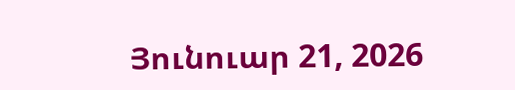Յունուար 21, 2026